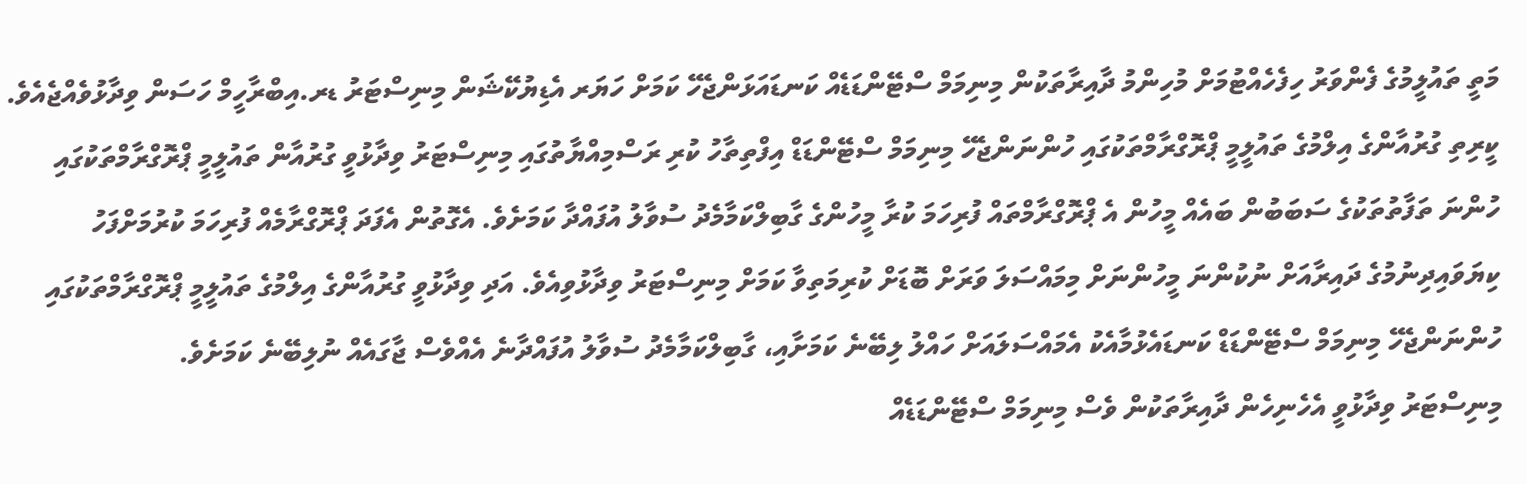މަތީ ތައުލީމުގެ ފެންވަރު ހިފެހެއްޓުމަށް މުހިންމު ދާއިރާތަކުން މިނިމަމް ސްޓޭންޑަޑެއް ކަނޑައަޅަންޖެހޭ ކަމަށް ހަޔަރ އެޑިޔުކޭޝަން މިނިސްޓަރު ޑރ.އިބްރާހީމް ހަސަން ވިދާޅުވެއްޖެއެވެ.
ކީރިތި ގުރުއާންގެ އިލްމުގެ ތައުލީމީ ޕްރޮގްރާމްތަކުގައި ހުންނަންޖެހޭ މިނިމަމް ސްޓޭންޑަޑް އިފްތިތާހު ކުރި ރަސްމިއްޔާތުގައި މިނިސްޓަރު ވިދާޅުވީ ގުރުއާން ތައުލީމީ ޕްރޮގްރާމްތަކުގައި ހުންނަ ތަފާތުތަކުގެ ސަބަބުން ބައެއް މީހުން އެ ޕްރޮގްރާމްތައް ފުރިހަމަ ކުރާ މީހުންގެ ގާބިލްކަމާމެދު ސުވާލު އުފައްދާ ކަމަށެވެ. އެގޮތުން އެފަދަ ޕްރޮގްރާމެއް ފުރިހަމަ ކުރުމަށްފަހު ކިޔަވައިދިނުމުގެ ދައިރާއަށް ނުކުންނަ މީހުންނަށް މިމައްސަލަ ވަރަށް ބޮޑަށް ކުރިމަތިވާ ކަމަށް މިނިސްޓަރު ވިދާޅުވިއެވެ. އަދި ވިދާޅުވީ ގުރުއާންގެ އިލްމުގެ ތައުލީމީ ޕްރޮގްރާމްތަކުގައި ހުންނަންޖެހޭ މިނިމަމް ސްޓޭންޑަޑް ކަނޑައެޅުމާއެކު އެމައްސަލައަށް ހައްލު ލިބޭނެ ކަމަށާއި، ގާބިލްކަމާމެދު ސުވާލު އުފައްދާނެ އެއްވެސް ޖާގައެއް ނުލިބޭނެ ކަމަށެވެ.
މިނިސްޓަރު ވިދާޅުވީ އެހެނިހެން ދާއިރާތަކުން ވެސް މިނިމަމް ސްޓޭންޑަޑެއް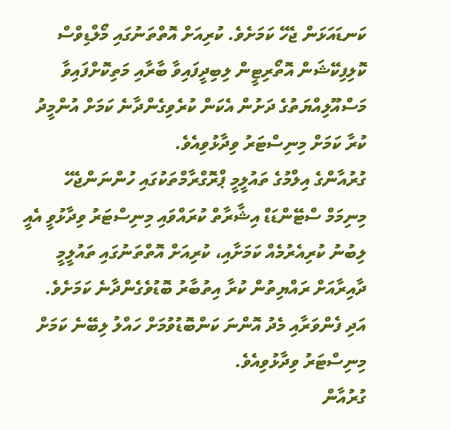ކަނޑައަޅަން ޖެހޭ ކަމަށެވެ. ކުރިއަށް އޮތްތަނުގައި މޯލްޑިވްސް ކޮލިފިކޭޝަން އޮތޯރިޓީން ލިބިދީފައިވާ ބާރާއި މަތިކޮށްފައިވާ މަސްއޫލިއްޔަތުގެ ދަށުން އެކަން ކުރެވިގެންދާނެ ކަމަށް އުންމީދު ކުރާ ކަމަށް މިނިސްޓަރު ވިދާޅުވިއެވެ.
ގުރުއާންގެ އިލްމުގެ ތައުލީމީ ޕްރޮގްރާމްތަކުގައި ހުންނަންޖެހޭ މިނިމަމް ސްޓޭންޑަޑް އިޝާރާތް ކުރައްވައި މިނިސްޓަރު ވިދާޅުވީ އެއީ ލިބުނު ކުރިއެރުމެއް ކަމަށާއި، ކުރިއަށް އޮތްތަނުގައި ތައުލީމީ ދާއިރާއަށް ރައްޔިތުން ކުރާ އިތުބާރު ބޮޑުވެގެންދާނެ ކަމަށެވެ. އަދި ފެންވަރާއި މެދު އޮންނަ ކަންބޮޑުވުމަށް ހައްލު ލިބޭނެ ކަމަށް މިނިސްޓަރު ވިދާޅުވިއެވެ.
ގުރުއާން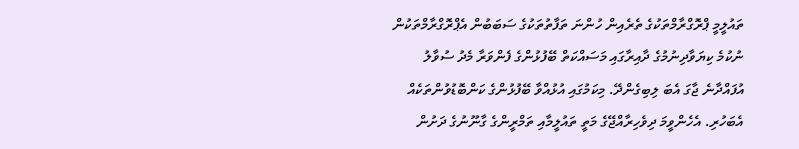ތައުލީމީ ޕްރޮގްރާމްތަކުގެ ތެރެއިން ހުންނަ ތަފާތުތަކުގެ ސަބަބުން އެޕްރޮގްރާމްތަކުން ނުކުމެ ކިޔަވާދިނުމުގެ ދާއިރާގައި މަސައްކަތް ބޭފުޅުންގެ ފެންވަރާ މެދު ސުވާލު އުފައްދާނެ ޖާގަ އެބަ ލިބިގެންދޭ. މިކަމުގައި އުޅުއްވާ ބޭފުޅުންގެ ކަންބޮޑުވުންތަކެއް އެބަހުރި. އެހެންވީމަ ދިވެހިރާއްޖޭގެ މަތީ ތައުލީމާއި ތަމްރީންގެ ގާނޫނުގެ ދަށުން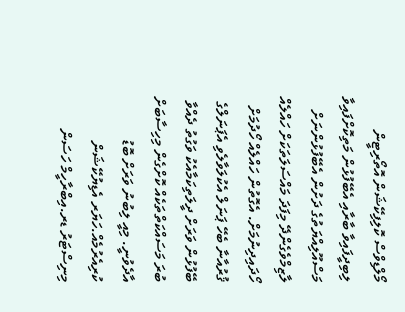މޯލްޑިވްސް ކޮލިފިކޭޝަން އޮތޯރިޓީން ލިބިދީފައިވާ ބާރާއި އެބޭފުޅުން މަތިކޮށްފައިވާ މަސްއޫލިއްޔަތުގެ ދަށުން އެބޭފުޅުންނަށް ލާޒިމްވެގެންދޭ މިފަދަ މައްސަލަތަކަށް ހައްލެއް ހޯދައިދިނުމަށް. އެގޮތުން ހައްލެއް ހޯދުމަށް ޤުރުއާނާ ބެހޭ ޕަނަލް އެކުލަވާލެވި އެޕަނަލްގެ ބޭފުޅުން ވަރަށް ދީލަތިކަމާއެކު ވަގުތު ދެއްވާ ބުރަ މަސައްކަތްތަކެއް ކޮށްގެން މިހިސާބަށް އާދެވުނީ. މިއީ ލިބުނު ވަރަށް ބޮޑު ކުރިއެރުމެއް.ހަޔަރ އެޑިޔުކޭޝަން މިނިސްޓަރު ޑރ.އިބްރާހީމް ހަސަން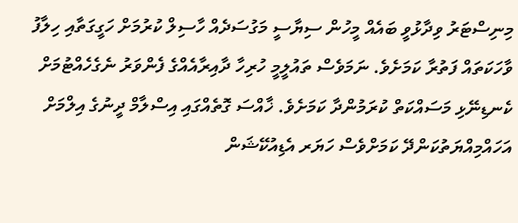މިނިސްޓަރު ވިދާޅުވީ ބައެއް މީހުން ސިޔާސީ މަގުސަދެއް ހާސިލް ކުރުމަށް ހަގީގަތާއި ހިލާފު ވާހަކަތައް ފަތުރާ ކަމަށެވެ. ނަމަވެސް ތައުލީމީ ހުރިހާ ދާއިރާއެއްގެ ފެންވަރު ނެގެހެއްޓުމަށް ކެނޑިނޭޅި މަސައްކަތް ކުރަމުންދާ ކަމަށެވެ. ޚާއްސަ ގޮތެއްގައި އިސްލާމް ދީނުގެ އިލްމަށް އަހައްމިއްޔަތުކަންދޭ ކަމަށްވެސް ހަޔަރ އެޑިއުކޭޝަން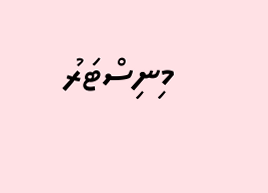މިނިސްޓަރު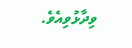ވިދާޅުވިއެވެ.